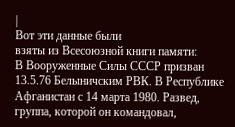|
Вот эти данные были
взяты из Всесоюзной книги памяти:
В Вооруженные Силы СССР призван 13.5.76 Белыничским РВК. В Республике Афганистан с 14 марта 1980. Развед, группа, которой он командовал,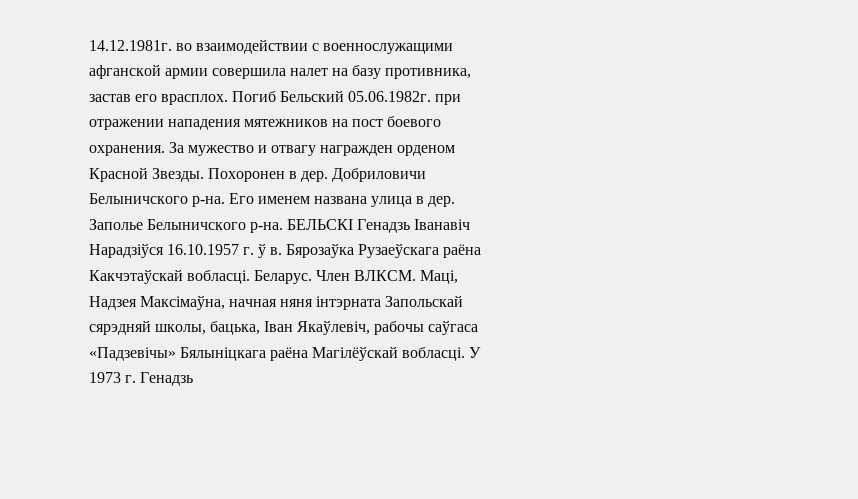14.12.1981г. во взаимодействии с военнослужащими афганской армии совершила налет на базу противника, застав его врасплох. Погиб Бельский 05.06.1982г. при отражении нападения мятежников на пост боевого охранения. За мужество и отвагу награжден орденом Красной Звезды. Похоронен в дер. Добриловичи Белыничского р-на. Его именем названа улица в дер. Заполье Белыничского р-на. БЕЛЬСКI Генадзь Іванавіч Нарадзіўся 16.10.1957 г. ў в. Бярозаўка Рузаеўскага раёна Какчэтаўскай вобласці. Беларус. Член ВЛКСМ. Маці, Надзея Максімаўна, начная няня інтэрната Запольскай сярэдняй школы, бацька, Іван Якаўлевіч, рабочы саўгаса «Падзевічы» Бялыніцкага раёна Магілёўскай вобласці. У 1973 г. Генадзь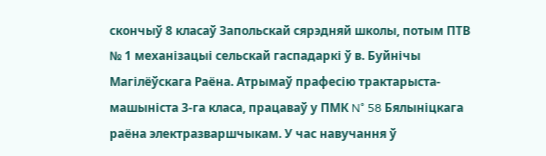скончыў 8 класаў Запольскай сярэдняй школы, потым ПТВ № 1 механізацыі сельскай гаспадаркі ў в. Буйнічы Магілёўскага Раёна. Атрымаў прафесію трактарыста-машыніста 3-га класа, працаваў у ПМК N° 58 Бялыніцкага раёна электразваршчыкам. У час навучання ў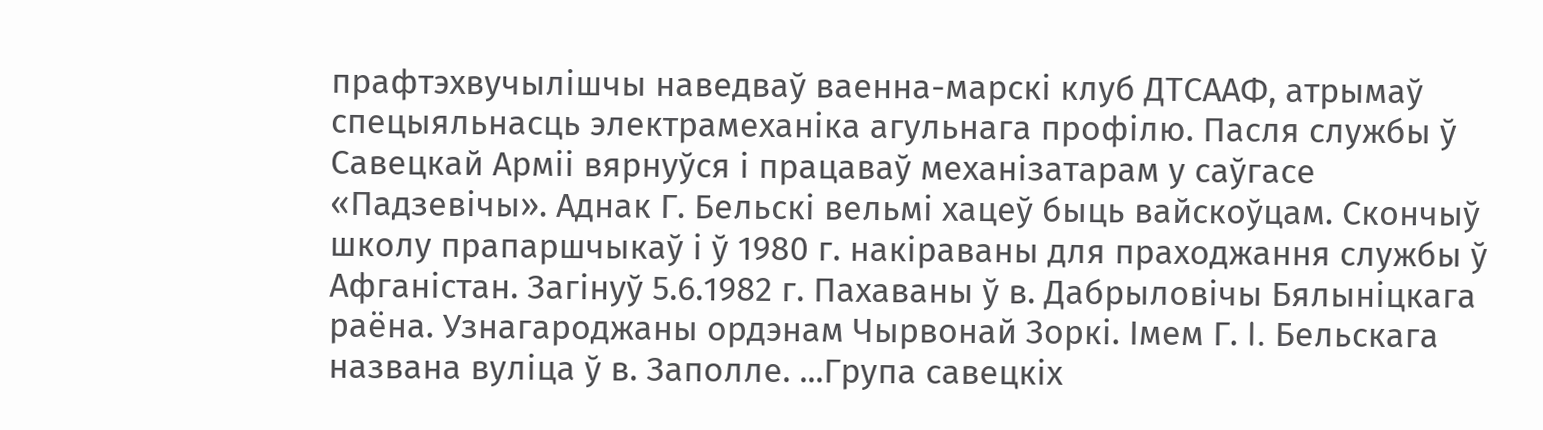прафтэхвучылішчы наведваў ваенна-марскі клуб ДТСААФ, атрымаў спецыяльнасць электрамеханіка агульнага профілю. Пасля службы ў Савецкай Арміі вярнуўся і працаваў механізатарам у саўгасе «Падзевічы». Аднак Г. Бельскі вельмі хацеў быць вайскоўцам. Скончыў школу прапаршчыкаў і ў 1980 г. накіраваны для праходжання службы ў Афганістан. Загінуў 5.6.1982 г. Пахаваны ў в. Дабрыловічы Бялыніцкага раёна. Узнагароджаны ордэнам Чырвонай Зоркі. Імем Г. I. Бельскага названа вуліца ў в. Заполле. ...Група савецкіх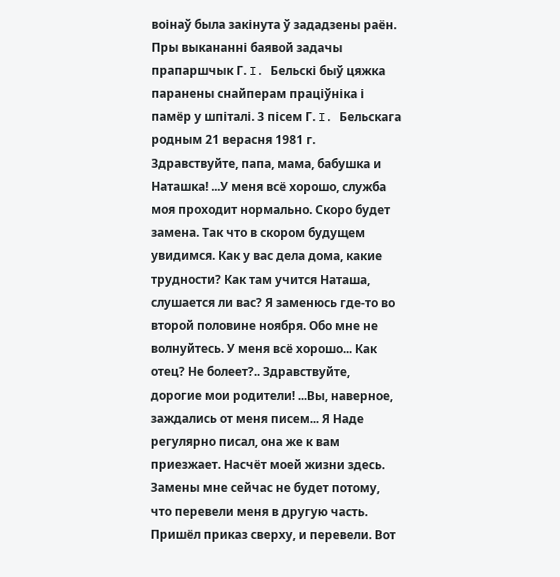воінаў была закінута ў зададзены раён. Пры выкананні баявой задачы прапаршчык Г. I. Бельскі быў цяжка паранены снайперам праціўніка і памёр у шпіталі. 3 пісем Г. I. Бельскага родным 21 верасня 1981 г. Здравствуйте, папа, мама, бабушка и Наташка! ...У меня всё хорошо, служба моя проходит нормально. Скоро будет замена. Так что в скором будущем увидимся. Как у вас дела дома, какие трудности? Как там учится Наташа, слушается ли вас? Я заменюсь где-то во второй половине ноября. Обо мне не волнуйтесь. У меня всё хорошо... Как отец? Не болеет?.. Здравствуйте, дорогие мои родители! ...Вы, наверное, заждались от меня писем... Я Наде регулярно писал, она же к вам приезжает. Насчёт моей жизни здесь. Замены мне сейчас не будет потому, что перевели меня в другую часть. Пришёл приказ сверху, и перевели. Вот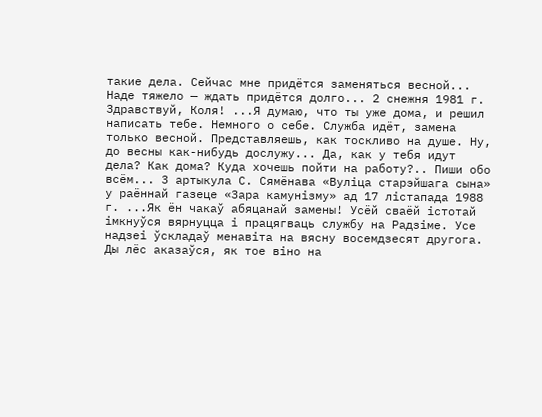такие дела. Сейчас мне придётся заменяться весной... Наде тяжело — ждать придётся долго... 2 снежня 1981 г. Здравствуй, Коля! ...Я думаю, что ты уже дома, и решил написать тебе. Немного о себе. Служба идёт, замена только весной. Представляешь, как тоскливо на душе. Ну, до весны как-нибудь дослужу... Да, как у тебя идут дела? Как дома? Куда хочешь пойти на работу?.. Пиши обо всём... 3 артыкула С. Сямёнава «Вуліца старэйшага сына» у раённай газеце «Зара камунізму» ад 17 лістапада 1988 г. ...Як ён чакаў абяцанай замены! Усёй сваёй істотай імкнуўся вярнуцца і працягваць службу на Радзіме. Усе надзеі ўскладаў менавіта на вясну восемдзесят другога. Ды лёс аказаўся, як тое віно на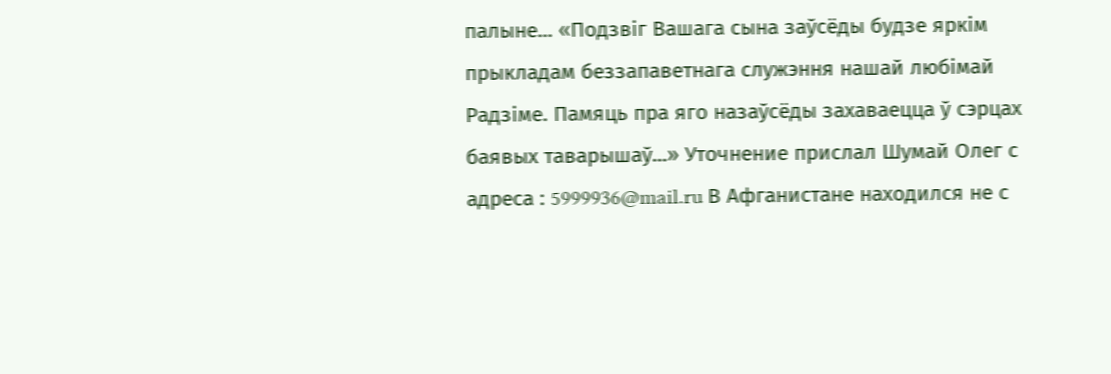палыне... «Подзвіг Вашага сына заўсёды будзе яркім прыкладам беззапаветнага служэння нашай любімай Радзіме. Памяць пра яго назаўсёды захаваецца ў сэрцах баявых таварышаў...» Уточнение прислал Шумай Олег с адреса : 5999936@mail.ru В Афганистане находился не с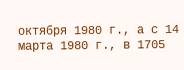октября 1980 г., а с 14 марта 1980 г., в 1705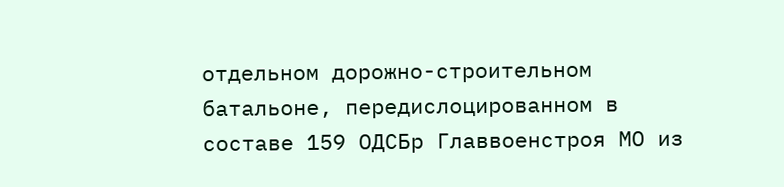отдельном дорожно-строительном батальоне, передислоцированном в составе 159 ОДСБр Главвоенстроя МО из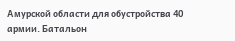Амурской области для обустройства 40 армии. Батальон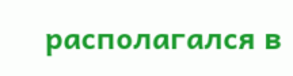располагался в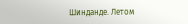Шинданде. Летом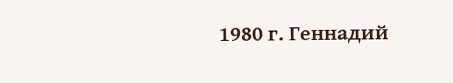1980 г. Геннадий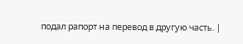подал рапорт на перевод в другую часть. |